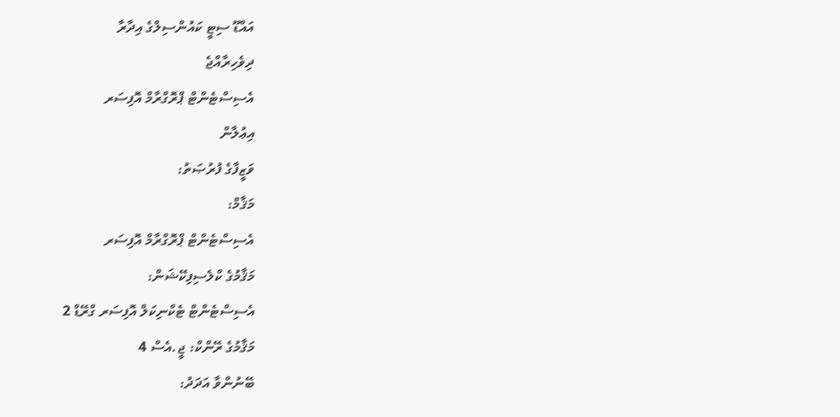އައްޑޫ ސިޓީ ކައުންސިލްގެ އިދާރާ
ދިވެހިރާއްޖެ
އެސިސްޓެންޓް ޕްރޮގްރާމް އޮފިސަރ
އިޢުލާން
ވަޒީފާގެ ފުރުޞަތު:
މަޤާމް:
އެސިސްޓެންޓް ޕްރޮގްރާމް އޮފިސަރ
މަޤާމުގެ ކްލެސިފިކޭޝަން:
އެސިސްޓެންޓް ޓެކްނިކަލް އޮފިސަރ ގްރޭޑް 2
މަޤާމުގެ ރޭންކް: ޖީ.އެސް 4
ބޭނުންވާ އަދަދު: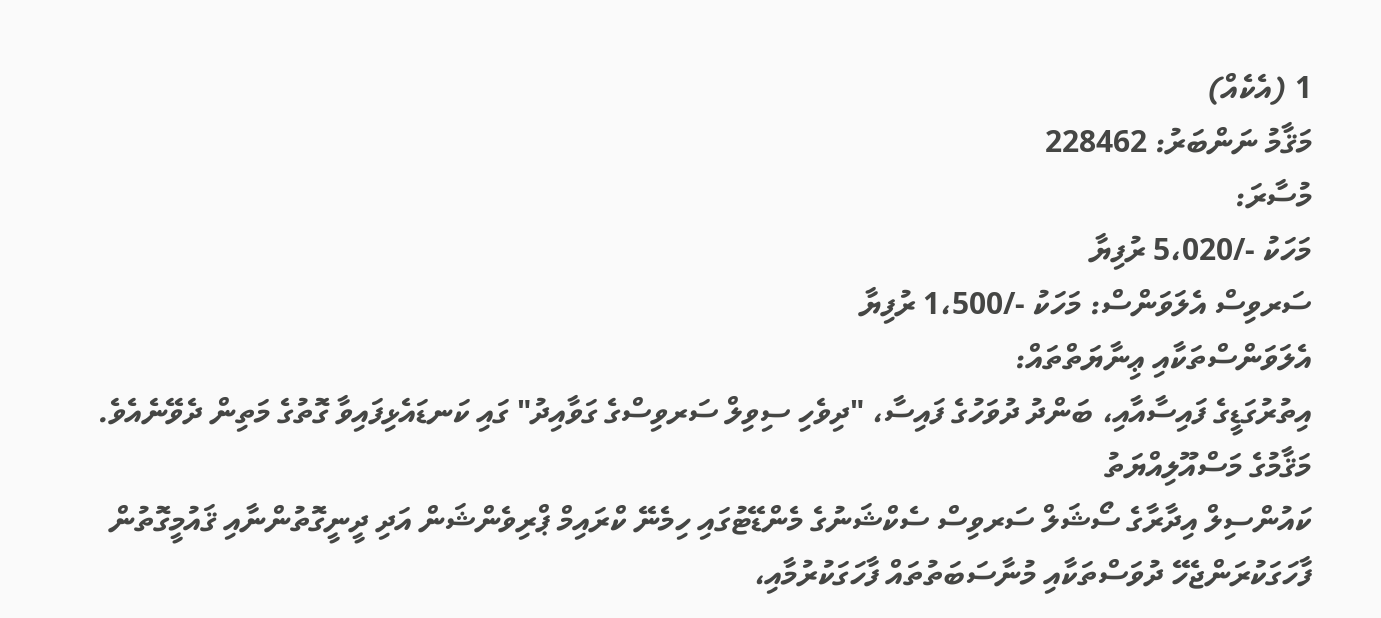1 (އެކެއް)
މަޤާމު ނަންބަރު: 228462
މުސާރަ:
މަހަކު -/5،020 ރުފިޔާ
ސަރވިސް އެލަވަންސް: މަހަކު -/1،500 ރުފިޔާ
އެލަވަންސްތަކާއި ޢިނާޔަތްތައް:
އިތުރުގަޑީގެ ފައިސާއާއި، ބަންދު ދުވަހުގެ ފައިސާ، "ދިވެހި ސިވިލް ސަރވިސްގެ ގަވާއިދު" ގައި ކަނޑައެޅިފައިވާ ގޮތުގެ މަތިން ދެވޭނެއެވެ.
މަޤާމުގެ މަސްއޫލިއްޔަތު
ކައުންސިލް އިދާރާގެ ސޯޝަލް ސަރވިސް ސެކްޝަނުގެ މެންޑޭޓުގައި ހިމެނޭ ކްރައިމް ޕްރިވެންޝަން އަދި ދީނީގޮތުންނާއި ޤައުމީގޮތުން ފާހަގަކުރަންޖެހޭ ދުވަސްތަކާއި މުނާސަބަތުތައް ފާހަގަކުރުމާއި،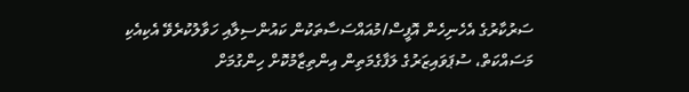ސަރުކާރުގެ އެހެނިހެން އޮފީސް/މުއައްސަސާތަކުން ކައުންސިލާއި ހަވާލުކުރެވޭ އެކިއެކި މަސައްކަތް، ސުޕަވައިޒަރުގެ ލަފާގެމަތިން އިންތިޒާމުކޮށް ހިންގުމަށް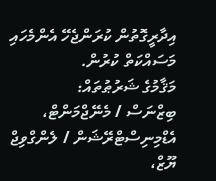އިދާރީގޮތުން ކުރަންޖެހޭ އެންމެހައި މަސައްކަތް ކުރުން.
މަޤާމުގެ ޝަރުޠުތައް:
ބިޒްނަސް / މެނޭޖްމަންޓް، އެޑްމިނިސްޓްރޭޝަން / ލެންގްވިޖް ޔޫޒް،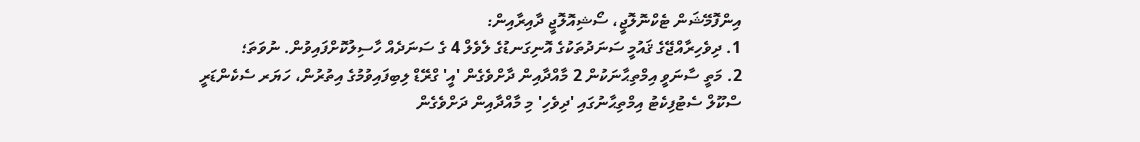އިންފޮމޭޝަން ޓެކްނޮލޮޖީ، ސޯޝިއޮލޮޖީ ދާއިރާއިން:
1. ދިވެހިރާއްޖޭގެ ޤައުމީ ސަނަދުތަކުގެ އޮނިގަނޑުގެ ލެވެލް 4 ގެ ސަނަދެއް ހާސިލުކޮށްފައިވުން. ނުވަތަ؛
2. މަތީ ސާނަވީ އިމްތިޙާނަކުން 2 މާއްދާއިން ދާށްވެގެން 'އީ' ގްރޭޑް ލިބިފައިވުމުގެ އިތުރުން، ހަޔަރ ސެކެންޑަރީ ސްކޫލް ސެޓުފިކެޓު އިމްތިޙާނުގައި 'ދިވެހި' މި މާއްދާއިން ދަށްވެގެން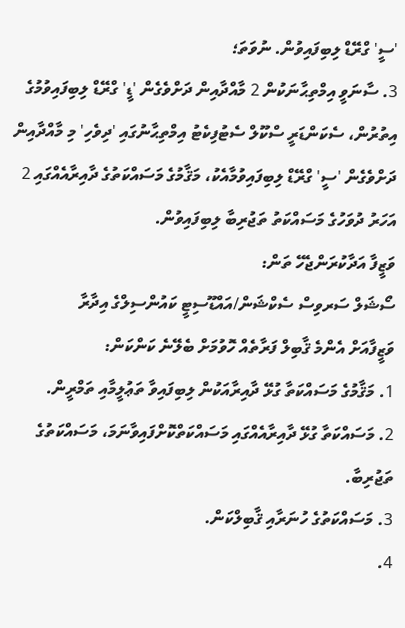'ސީ' ގްރޭޑް ލިބިފައިވުން. ނުވަތަ؛
3. ސާނަވީ އިމްތިޙާނަކުން 2 މާއްދާއިން ދަށްވެގެން 'ޑީ' ގްރޭޑް ލިބިފައިވުމުގެ އިތުރުން، ސެކަންޑަރީ ސްކޫލް ސެޓުފިކެޓު އިމްތިޙާނުގައި 'ދިވެހި' މި މާއްދާއިން ދަށްވެގެން 'ސީ' ގްރޭޑް ލިބިފައިވުމާއެކު، މަޤާމުގެ މަސައްކަތުގެ ދާއިރާއެއްގައި 2 އަހަރު ދުވަހުގެ މަސައްކަތު ތަޖުރިބާ ލިބިފައިވުން.
ވަޒީފާ އަދާކުރަންޖެހޭ ތަން:
ސޯޝަލް ސަރވިސް ސެކްޝަން/އައްޑޫސިޓީ ކައުންސިލްގެ އިދާރާ
ވަޒީފާއަށް އެންމެ ޤާބިލް ފަރާތެއް ހޮވުމަށް ބެލޭނެ ކަންކަން:
1. މަޤާމުގެ މަސައްކަތާ ގުޅޭ ދާއިރާއަކުން ލިބިފައިވާ ތަޢުލީމާއި ތަމްރީން.
2. މަސައްކަތާ ގުޅޭ ދާއިރާއެއްގައި މަސައްކަތްކޮށްފައިވާނަމަ، މަސައްކަތުގެ ތަޖުރިބާ.
3. މަސައްކަތުގެ ހުނަރާއި ޤާބިލްކަން.
4.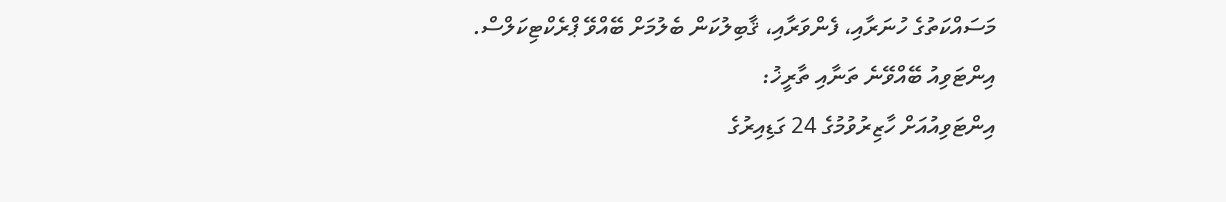މަސައްކަތުގެ ހުނަރާއި، ފެންވަރާއި، ޤާބިލުކަން ބެލުމަށް ބޭއްވޭ ޕްރެކްޓިކަލްސް.
އިންޓަވިއު ބޭއްވޭނެ ތަނާއި ތާރީޚު:
އިންޓަވިއުއަށް ހާޒިރުވުމުގެ 24 ގަޑިއިރުގެ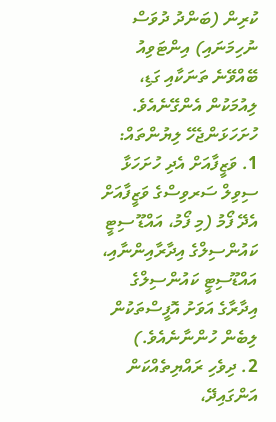ކުރިން (ބަންދު ދުވަސް ނުހިމަނައި) އިންޓަވިއު ބޭއްވޭނެ ތަނަކާއި ގަޑި، ލިއުމަކުން އެންގޭނެއެވެ.
ހުށަހަޅަންޖެހޭ ލިޔުންތައް:
1. ވަޒީފާއަށް އެދި ހުށަހަޅާ ސިވިލް ސަރވިސްގެ ވަޒީފާއަށް އެދޭ ފޯމު (މި ފޯމު، އައްޑޫ ސިޓީ ކައުންސިލްގެ އިދާރާއިންނާއި، އައްޑޫސިޓީ ކައުންސިލްގެ އިދާރާގެ އަވަށު އޮފީސްތަކުން ލިބެން ހުންނާނެއެވެ.)
2. ދިވެހި ރައްޔިތެއްކަން އަންގައިދޭ،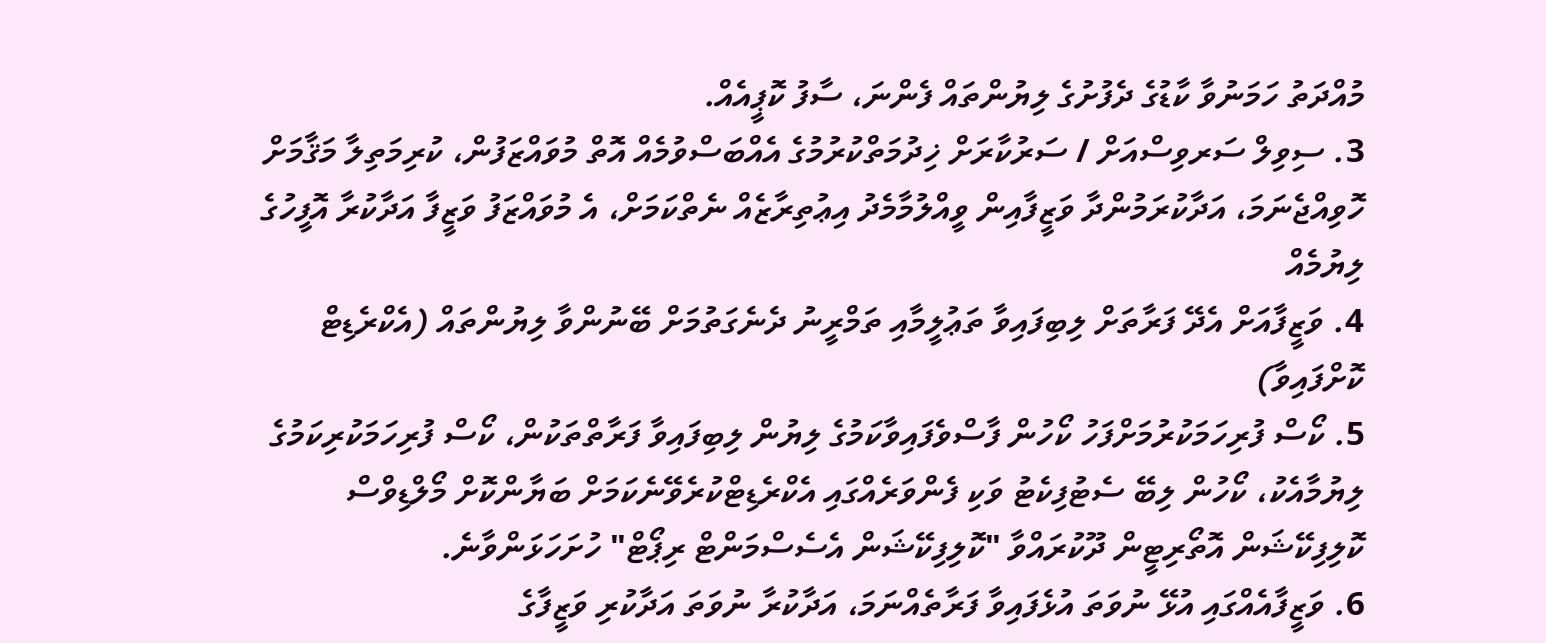މުއްދަތު ހަމަނުވާ ކާޑުގެ ދެފުށުގެ ލިޔުންތައް ފެންނަ، ސާފު ކޮޕީއެއް.
3. ސިވިލް ސަރވިސްއަށް / ސަރުކާރަށް ޚިދުމަތްކުރުމުގެ އެއްބަސްވުމެއް އޮތް މުވައްޒަފުން، ކުރިމަތިލާ މަޤާމަށް ހޮވިއްޖެނަމަ، އަދާކުރަމުންދާ ވަޒީފާއިން ވީއްލުމާމެދު އިޢުތިރާޒެއް ނެތްކަމަށް، އެ މުވައްޒަފު ވަޒީފާ އަދާކުރާ އޮފީހުގެ ލިޔުމެއް
4. ވަޒީފާއަށް އެދޭ ފަރާތަށް ލިބިފައިވާ ތަޢުލީމާއި ތަމްރީނު ދެނެގަތުމަށް ބޭނުންވާ ލިޔުންތައް (އެކްރެޑިޓް ކޮށްފައިވާ)
5. ކޯސް ފުރިހަމަކުރުމަށްފަހު ކޯހުން ފާސްވެފައިވާކަމުގެ ލިޔުން ލިބިފައިވާ ފަރާތްތަކުން، ކޯސް ފުރިހަމަކުރިކަމުގެ ލިޔުމާއެކު، ކޯހުން ލިބޭ ސެޓުފިކެޓު ވަކި ފެންވަރެއްގައި އެކްރެޑިޓްކުރެވޭނެކަމަށް ބަޔާންކޮށް މޯލްޑިވްސް ކޮލިފިކޭޝަން އޮތޯރިޓީން ދޫކުރައްވާ "ކޮލިފިކޭޝަން އެސެސްމަންޓް ރިޕޯޓް" ހުށަހަޅަންވާނެ.
6. ވަޒީފާއެއްގައި އުޅޭ ނުވަތަ އުޅެފައިވާ ފަރާތެއްނަމަ، އަދާކުރާ ނުވަތަ އަދާކުރި ވަޒީފާގެ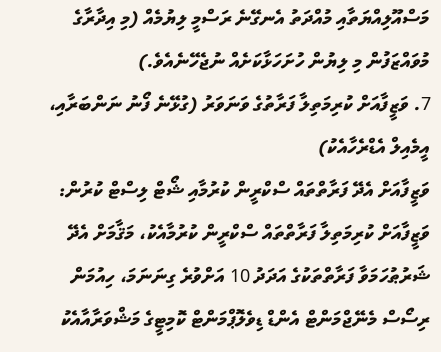މަސްއޫލިއްޔަތާއި މުއްދަތު އެނގޭނެ ރަސްމީ ލިޔުމެއް (މި އިދާރާގެ މުވައްޒަފުން މި ލިޔުން ހުށަހަޅާކަށެއް ނުޖެހޭނެއެވެ.)
7. ވަޒީފާއަށް ކުރިމަތިލާ ފަރާތުގެ ވަނަވަރު (ގުޅޭނެ ފޯނު ނަންބަރާއި، އީމެއިލް އެޑްރެހާއެކު)
ވަޒީފާއަށް އެދޭ ފަރާތްތައް ސްކްރީން ކުރުމާއި ޝޯޓް ލިސްޓް ކުރުން:
ވަޒީފާއަށް ކުރިމަތިލާ ފަރާތްތައް ސްކްރީން ކުރުމާއެކު، މަޤާމަށް އެދޭ ޝަރުޠުހަމަވާ ފަރާތްތަކުގެ އަދަދު 10 އަށްވުރެ ގިނަނަމަ، ހިއުމަން ރިސޯސް މެނޭޖްމަންޓް އެންޑް ޑިވެލޮޕްމަންޓް ކޮމިޓީގެ މަޝްވަރާއާއެކު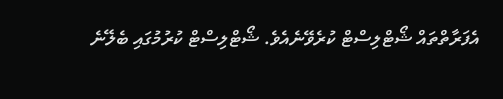އެފަރާތްތައް ޝޯޓްލިސްޓް ކުރެވޭނެއެވެ. ޝޯޓްލިސްޓް ކުރުމުގައި ބެލޭނެ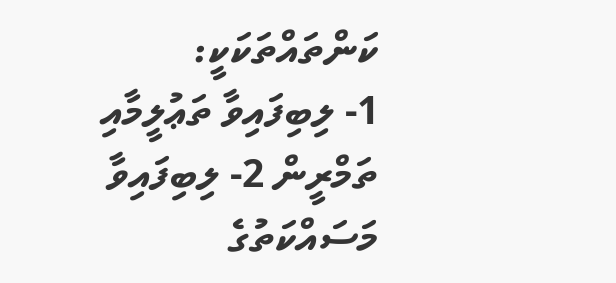ކަންތައްތަކަކީ:
1- ލިބިފައިވާ ތަޢުލީމާއި ތަމްރީން 2- ލިބިފައިވާ މަސައްކަތުގެ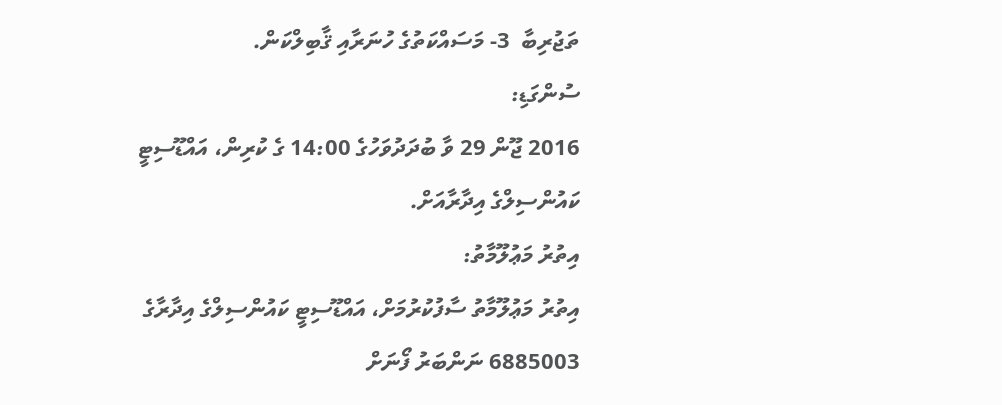ތަޖުރިބާ  3- މަސައްކަތުގެ ހުނަރާއި ޤާބިލްކަން.
ސުންގަޑި:
2016 ޖޫން 29 ވާ ބުދަދުވަހުގެ 14:00 ގެ ކުރިން، އައްޑޫސިޓީ ކައުންސިލްގެ އިދާރާއަށް.
އިތުރު މަޢުލޫމާތު:
އިތުރު މަޢުލޫމާތު ސާފުކުރުމަށް، އައްޑޫސިޓީ ކައުންސިލްގެ އިދާރާގެ 6885003 ނަންބަރު ފޯނަށް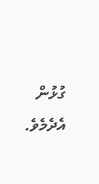ގުޅުން އެދެމެވެ.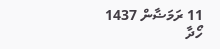11 ރަމަޟާން 1437
ހޯދާ